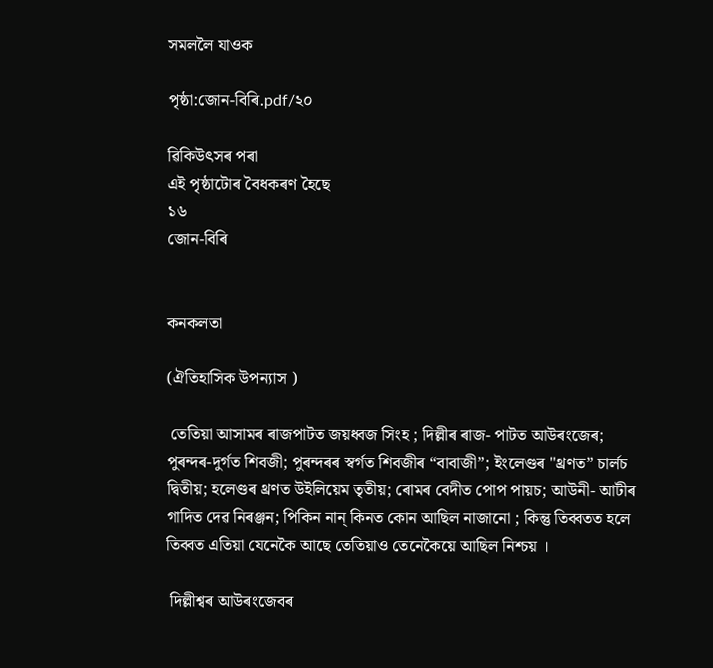সমললৈ যাওক

পৃষ্ঠা:জোন-বিৰি.pdf/২০

ৱিকিউৎসৰ পৰা
এই পৃষ্ঠাটোৰ বৈধকৰণ হৈছে
১৬
জোন-বিৰি


কনকলতা

(ঐতিহাসিক উপন্যাস )

 তেতিয়া আসামৰ ৰাজপাটত জয়ধ্বজ সিংহ ; দিল্লীৰ ৰাজ- পাটত আউৰংজেৰ; পুৰন্দৰ-দুৰ্গত শিবজী; পুৰন্দৰৰ স্বৰ্গত শিবজীৰ “বাবাজী”; ইংলেণ্ডৰ "থ্ৰণত” চাৰ্লচ দ্বিতীয়; হলেণ্ডৰ থ্ৰণত উইলিয়েম তৃতীয়; ৰোমৰ বেদীত পোপ পায়চ; আউনী- আটীৰ গাদিত দেৱ নিৰঞ্জন; পিকিন নান্ কিনত কোন আছিল নাজানো ; কিন্তু তিব্বতত হলে তিব্বত এতিয়া যেনেকৈ আছে তেতিয়াও তেনেকৈয়ে আছিল নিশ্চয় ।

 দিল্লীশ্বৰ আউৰংজেবৰ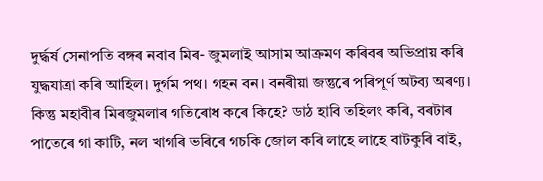দুৰ্দ্ধৰ্ষ সেনাপতি বঙ্গৰ নবাব মিৰ- জুমলাই আসাম আক্রমণ কৰিবৰ অভিপ্ৰায় কৰি যুদ্ধযাত্ৰা কৰি আহিল। দুর্গম পথ। গহন বন। বনৰীয়া জন্তুৰে পৰিপূৰ্ণ অটব্য অৰণ্য। কিন্তু মহাবীৰ মিৰজুমলাৰ গতিৰোধ কৰে কিহে? ডাঠ হাবি তহিলং কৰি, বৰটাৰ পাতেৰে গা কাটি, নল খাগৰি ভৰিৰে গচকি জোল কৰি লাহে লাহে বাটকুৰি বাই,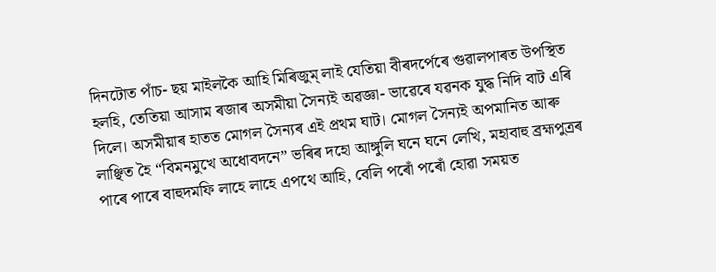দিনটোত পাঁচ- ছয় মাইলকৈ আহি মিৰিজুম্ লাই যেতিয়া বীৰদৰ্পেৰে গুৱালপাৰত উপস্থিত হলহি, তেতিয়া আসাম ৰজাৰ অসমীয়া সৈন্যই অৱজ্ঞা- ভাৱেৰে যৱনক যুদ্ধ নিদি বাট এৰি দিলে। অসমীয়াৰ হাতত মোগল সৈন্যৰ এই প্রথম ঘাট। মোগল সৈন্যই অপমানিত আৰু লাঞ্ছিত হৈ “বিমনমুখে অধোবদনে” ভৰিৰ দহো আঙ্গুলি ঘনে ঘনে লেখি, মহাবাহু ব্রহ্মপুত্ৰৰ পাৰে পাৰে বাহুদমফি লাহে লাহে এপথে আহি, বেলি পৰোঁ পৰোঁ হোৱা সময়ত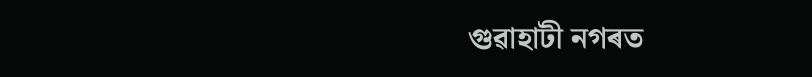গুৱাহাটী নগৰত